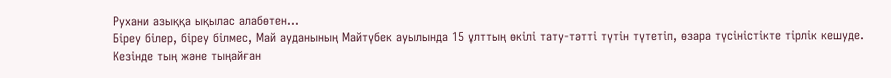Рухани азыққа ықылас алабөтен...
Біреу білер, біреу білмес, Май ауданының Майтүбек ауылында 15 ұлттың өкілі тату-тәтті түтін түтетіп, өзара түсіністікте тірлік кешуде. Кезінде тың және тыңайған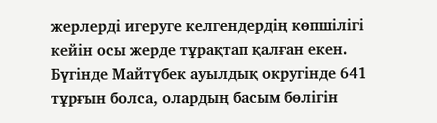жерлерді игеруге келгендердің көпшілігі кейін осы жерде тұрақтап қалған екен. Бүгінде Майтүбек ауылдық округінде 641 тұрғын болса, олардың басым бөлігін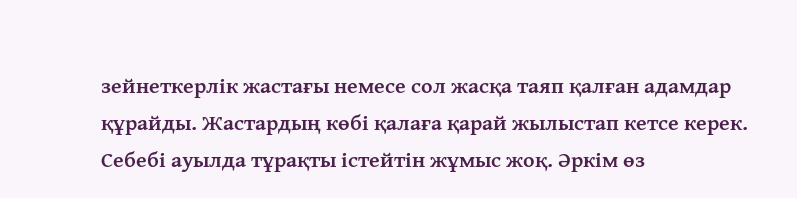зейнеткерлік жастағы немесе сол жасқа таяп қалған адамдар құрайды. Жастардың көбі қалаға қарай жылыстап кетсе керек. Себебі ауылда тұрақты істейтін жұмыс жоқ. Әркім өз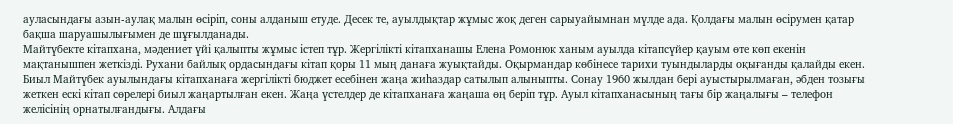ауласындағы азын-аулақ малын өсіріп, соны алданыш етуде. Десек те, ауылдықтар жұмыс жоқ деген сарыуайымнан мүлде ада. Қолдағы малын өсірумен қатар бақша шаруашылығымен де шұғылданады.
Майтүбекте кітапхана, мәдениет үйі қалыпты жұмыс істеп тұр. Жергілікті кітапханашы Елена Ромонюк ханым ауылда кітапсүйер қауым өте көп екенін мақтанышпен жеткізді. Рухани байлық ордасындағы кітап қоры 11 мың данаға жуықтайды. Оқырмандар көбінесе тарихи туындыларды оқығанды қалайды екен.
Биыл Майтүбек ауылындағы кітапханаға жергілікті бюджет есебінен жаңа жиһаздар сатылып алыныпты. Сонау 1960 жылдан бері ауыстырылмаған, әбден тозығы жеткен ескі кітап сөрелері биыл жаңартылған екен. Жаңа үстелдер де кітапханаға жаңаша өң беріп тұр. Ауыл кітапханасының тағы бір жаңалығы – телефон желісінің орнатылғандығы. Алдағы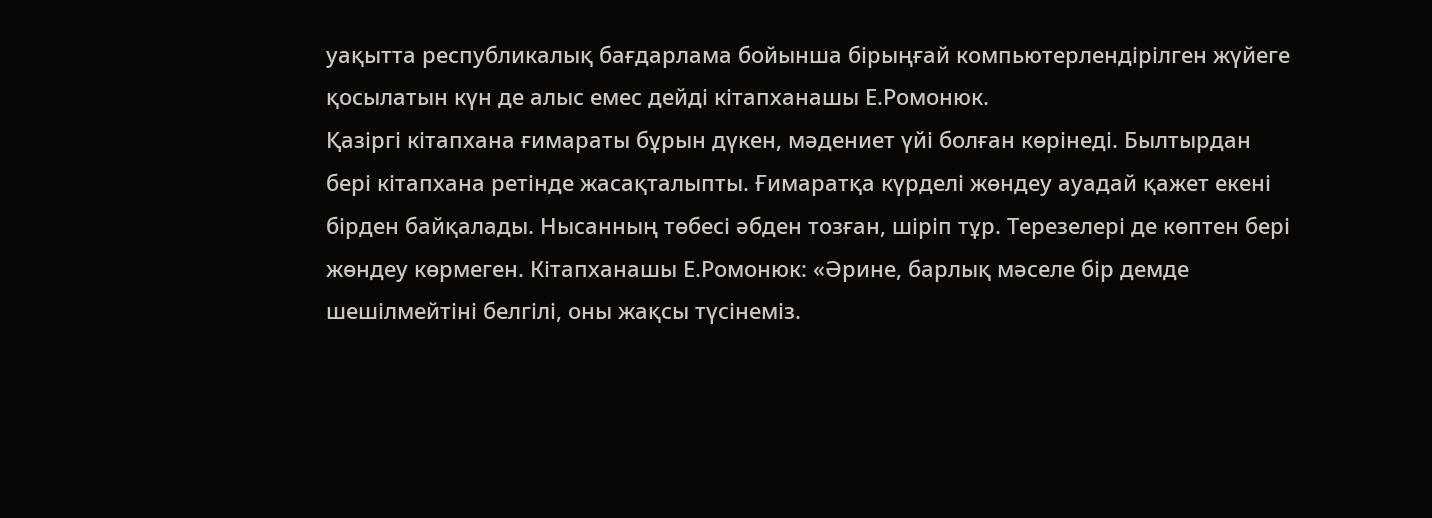уақытта республикалық бағдарлама бойынша бірыңғай компьютерлендірілген жүйеге қосылатын күн де алыс емес дейді кітапханашы Е.Ромонюк.
Қазіргі кітапхана ғимараты бұрын дүкен, мәдениет үйі болған көрінеді. Былтырдан бері кітапхана ретінде жасақталыпты. Ғимаратқа күрделі жөндеу ауадай қажет екені бірден байқалады. Нысанның төбесі әбден тозған, шіріп тұр. Терезелері де көптен бері жөндеу көрмеген. Кітапханашы Е.Ромонюк: «Әрине, барлық мәселе бір демде шешілмейтіні белгілі, оны жақсы түсінеміз.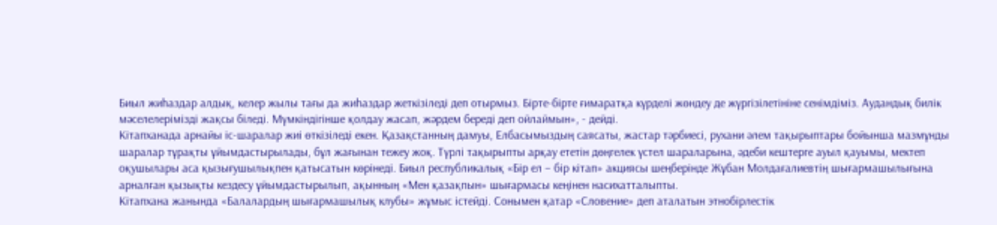Биыл жиһаздар алдық, келер жылы тағы да жиһаздар жеткізіледі деп отырмыз. Бірте-бірте ғимаратқа күрделі жөндеу де жүргізілетініне сенімдіміз. Аудандық билік мәселелерімізді жақсы біледі. Мүмкіндігінше қолдау жасап, жәрдем береді деп ойлаймын», - дейді.
Кітапханада арнайы іс-шаралар жиі өткізіледі екен. Қазақстанның дамуы, Елбасымыздың саясаты, жастар тәрбиесі, рухани әлем тақырыптары бойынша мазмұнды шаралар тұрақты ұйымдастырылады, бұл жағынан тежеу жоқ. Түрлі тақырыпты арқау ететін дөңгелек үстел шараларына, әдеби кештерге ауыл қауымы, мектеп оқушылары аса қызығушылықпен қатысатын көрінеді. Биыл республикалық «Бір ел – бір кітап» акциясы шеңберінде Жұбан Молдағалиевтің шығармашылығына арналған қызықты кездесу ұйымдастырылып, ақынның «Мен қазақпын» шығармасы кеңінен насихатталыпты.
Кітапхана жанында «Балалардың шығармашылық клубы» жұмыс істейді. Сонымен қатар «Словение» деп аталатын этнобірлестік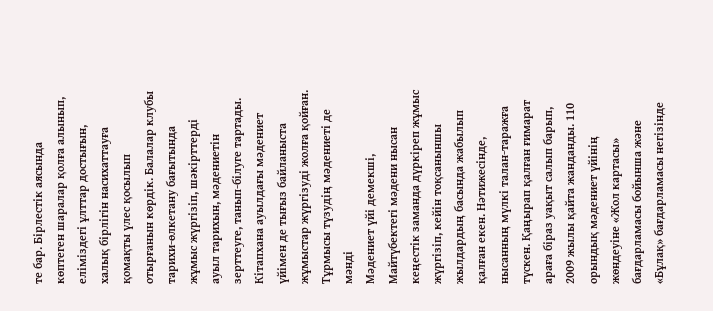те бар. Бірлестік аясында көптеген шаралар қолға алынып, еліміздегі ұлттар достығын, халық бірлігін насихаттауға қомақты үлес қосылып отырғанын көрдік. Балалар клубы тарихи-өлкетану бағытында жұмыс жүргізіп, шәкірттерді ауыл тарихын, мәдениетін зерттеуге, танып-білуге тартады.
Кітапхана ауылдағы мәдениет үйімен де тығыз байланыста жұмыстар жүргізуді жолға қойған.
Тұрмысы түзудің мәдениеті де мәнді
Мәдениет үйі демекші, Майтүбектегі мәдени нысан кеңестік заманда дүркіреп жұмыс жүргізіп, кейін тоқсаныншы жылдардың басында жабылып қалған екен. Нәтижесінде, нысанның мүлкі талан-таражға түскен. Қаңырап қалған ғимарат араға біраз уақыт салып барып, 2009 жылы қайта жанданды. 110 орындық мәдениет үйінің жөндеуіне «Жол картасы» бағдарламасы бойынша және «Бұлақ» бағдарламасы негізінде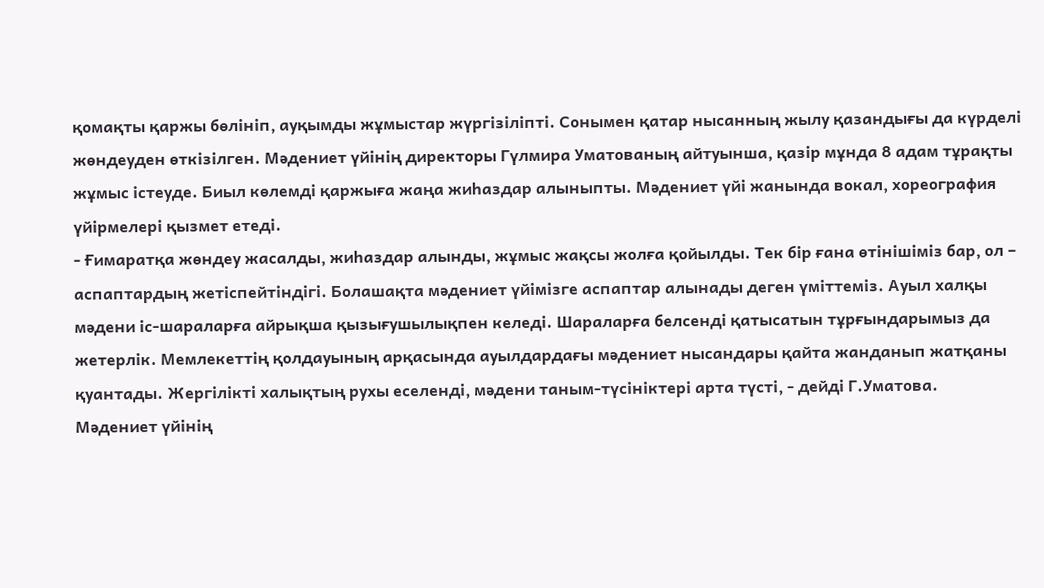қомақты қаржы бөлініп, ауқымды жұмыстар жүргізіліпті. Сонымен қатар нысанның жылу қазандығы да күрделі жөндеуден өткізілген. Мәдениет үйінің директоры Гүлмира Уматованың айтуынша, қазір мұнда 8 адам тұрақты жұмыс істеуде. Биыл көлемді қаржыға жаңа жиһаздар алыныпты. Мәдениет үйі жанында вокал, хореография үйірмелері қызмет етеді.
- Ғимаратқа жөндеу жасалды, жиһаздар алынды, жұмыс жақсы жолға қойылды. Тек бір ғана өтінішіміз бар, ол – аспаптардың жетіспейтіндігі. Болашақта мәдениет үйімізге аспаптар алынады деген үміттеміз. Ауыл халқы мәдени іс-шараларға айрықша қызығушылықпен келеді. Шараларға белсенді қатысатын тұрғындарымыз да жетерлік. Мемлекеттің қолдауының арқасында ауылдардағы мәдениет нысандары қайта жанданып жатқаны қуантады. Жергілікті халықтың рухы еселенді, мәдени таным-түсініктері арта түсті, - дейді Г.Уматова.
Мәдениет үйінің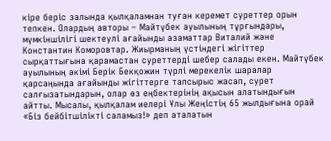кіре беріс залында қылқаламнан туған керемет суреттер орын тепкен. Олардың авторы – Майтүбек ауылының тұрғындары, мүмкіншілігі шектеулі ағайынды азаматтар Виталий және Константин Коморовтар. Жиырманың үстіндегі жігіттер сырқаттығына қарамастан суреттерді шебер салады екен. Майтүбек ауылының әкімі Берік Бекқожин түрлі мерекелік шаралар қарсаңында ағайынды жігіттерге тапсырыс жасап, сурет салғызатындарын, олар өз еңбектерінің ақысын алатындығын айтты. Мысалы, қылқалам иелері Ұлы Жеңістің 65 жылдығына орай «Біз бейбітшілікті саламыз!» деп аталатын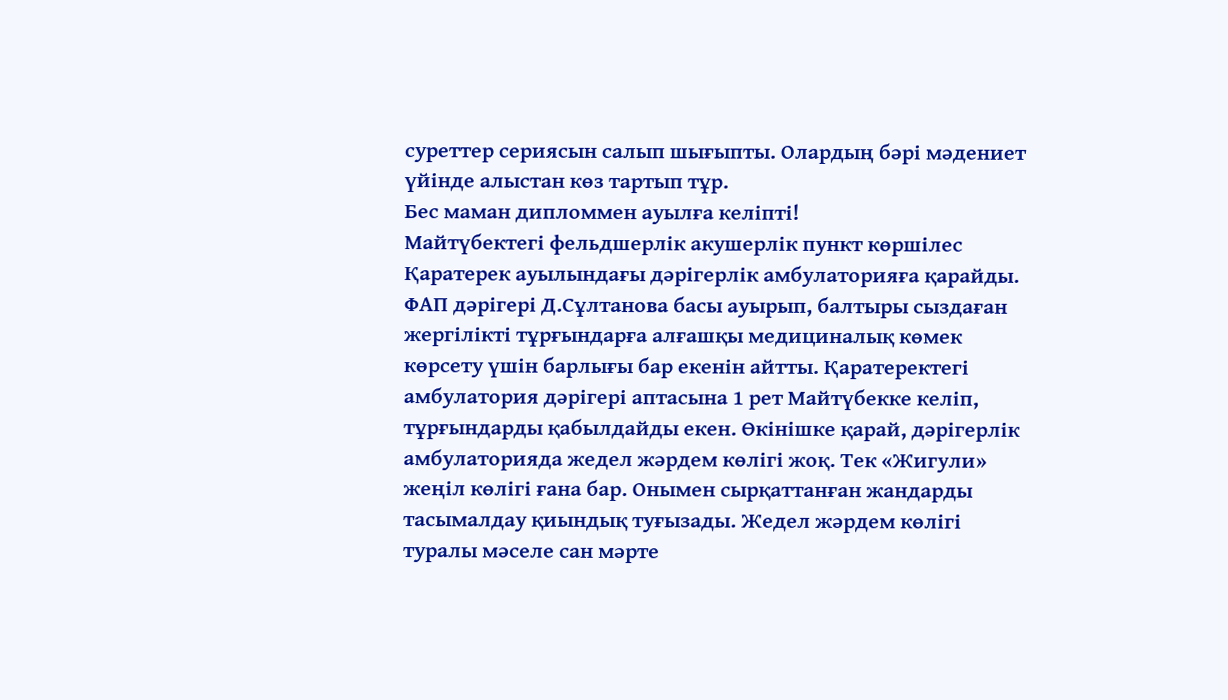суреттер сериясын салып шығыпты. Олардың бәрі мәдениет үйінде алыстан көз тартып тұр.
Бес маман дипломмен ауылға келіпті!
Майтүбектегі фельдшерлік акушерлік пункт көршілес Қаратерек ауылындағы дәрігерлік амбулаторияға қарайды. ФАП дәрігері Д.Сұлтанова басы ауырып, балтыры сыздаған жергілікті тұрғындарға алғашқы медициналық көмек көрсету үшін барлығы бар екенін айтты. Қаратеректегі амбулатория дәрігері аптасына 1 рет Майтүбекке келіп, тұрғындарды қабылдайды екен. Өкінішке қарай, дәрігерлік амбулаторияда жедел жәрдем көлігі жоқ. Тек «Жигули» жеңіл көлігі ғана бар. Онымен сырқаттанған жандарды тасымалдау қиындық туғызады. Жедел жәрдем көлігі туралы мәселе сан мәрте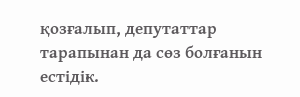қозғалып, депутаттар тарапынан да сөз болғанын естідік.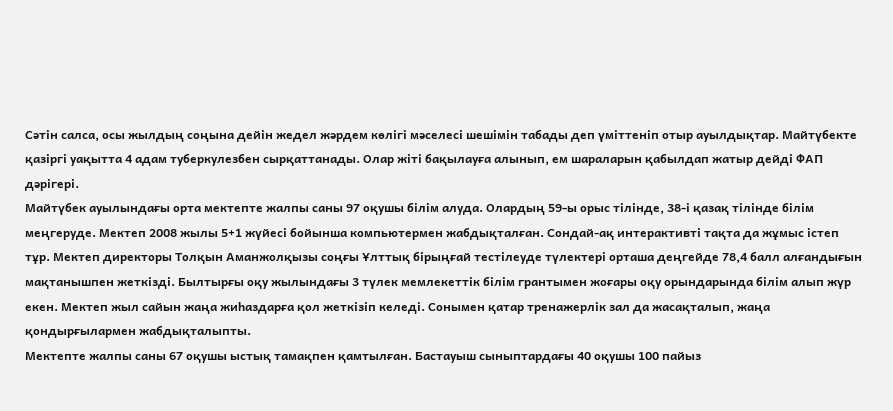Сәтін салса, осы жылдың соңына дейін жедел жәрдем көлігі мәселесі шешімін табады деп үміттеніп отыр ауылдықтар. Майтүбекте қазіргі уақытта 4 адам туберкулезбен сырқаттанады. Олар жіті бақылауға алынып, ем шараларын қабылдап жатыр дейді ФАП дәрігері.
Майтүбек ауылындағы орта мектепте жалпы саны 97 оқушы білім алуда. Олардың 59-ы орыс тілінде, 38-і қазақ тілінде білім меңгеруде. Мектеп 2008 жылы 5+1 жүйесі бойынша компьютермен жабдықталған. Сондай-ақ интерактивті тақта да жұмыс істеп тұр. Мектеп директоры Толқын Аманжолқызы соңғы Ұлттық бірыңғай тестілеуде түлектері орташа деңгейде 78,4 балл алғандығын мақтанышпен жеткізді. Былтырғы оқу жылындағы 3 түлек мемлекеттік білім грантымен жоғары оқу орындарында білім алып жүр екен. Мектеп жыл сайын жаңа жиһаздарға қол жеткізіп келеді. Сонымен қатар тренажерлік зал да жасақталып, жаңа қондырғылармен жабдықталыпты.
Мектепте жалпы саны 67 оқушы ыстық тамақпен қамтылған. Бастауыш сыныптардағы 40 оқушы 100 пайыз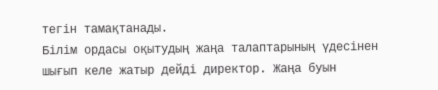тегін тамақтанады.
Білім ордасы оқытудың жаңа талаптарының үдесінен шығып келе жатыр дейді директор. Жаңа буын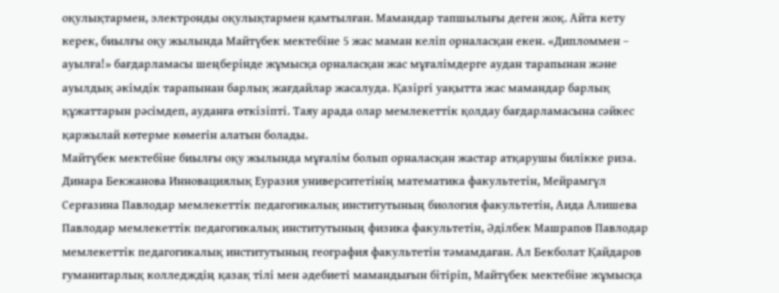оқулықтармен, электронды оқулықтармен қамтылған. Мамандар тапшылығы деген жоқ. Айта кету керек, биылғы оқу жылында Майтүбек мектебіне 5 жас маман келіп орналасқан екен. «Дипломмен – ауылға!» бағдарламасы шеңберінде жұмысқа орналасқан жас мұғалімдерге аудан тарапынан және ауылдық әкімдік тарапынан барлық жағдайлар жасалуда. Қазіргі уақытта жас мамандар барлық құжаттарын рәсімдеп, ауданға өткізіпті. Таяу арада олар мемлекеттік қолдау бағдарламасына сәйкес қаржылай көтерме көмегін алатын болады.
Майтүбек мектебіне биылғы оқу жылында мұғалім болып орналасқан жастар атқарушы билікке риза. Динара Бекжанова Инновациялық Еуразия университетінің математика факультетін, Мейрамгүл Серғазина Павлодар мемлекеттік педагогикалық институтының биология факультетін, Аида Алишева Павлодар мемлекеттік педагогикалық институтының физика факультетін, Әділбек Машрапов Павлодар мемлекеттік педагогикалық институтының география факультетін тәмамдаған. Ал Бекболат Қайдаров гуманитарлық колледждің қазақ тілі мен әдебиеті мамандығын бітіріп, Майтүбек мектебіне жұмысқа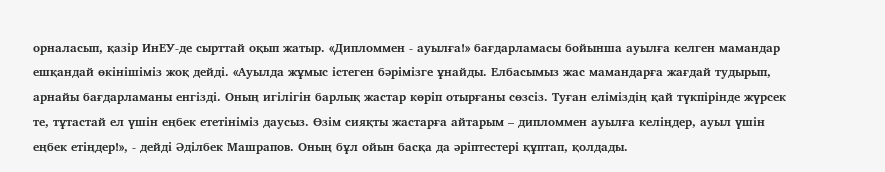орналасып, қазір ИнЕУ-де сырттай оқып жатыр. «Дипломмен - ауылға!» бағдарламасы бойынша ауылға келген мамандар ешқандай өкінішіміз жоқ дейді. «Ауылда жұмыс істеген бәрімізге ұнайды. Елбасымыз жас мамандарға жағдай тудырып, арнайы бағдарламаны енгізді. Оның игілігін барлық жастар көріп отырғаны сөзсіз. Туған еліміздің қай түкпірінде жүрсек те, тұтастай ел үшін еңбек ететініміз даусыз. Өзім сияқты жастарға айтарым – дипломмен ауылға келіңдер, ауыл үшін еңбек етіңдер!», - дейді Әділбек Машрапов. Оның бұл ойын басқа да әріптестері құптап, қолдады.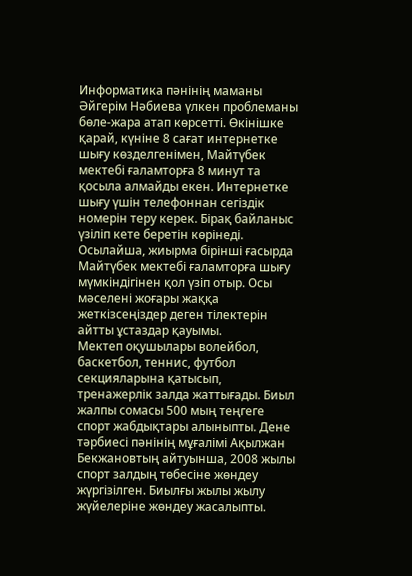Информатика пәнінің маманы Әйгерім Нәбиева үлкен проблеманы бөле-жара атап көрсетті. Өкінішке қарай, күніне 8 сағат интернетке шығу көзделгенімен, Майтүбек мектебі ғаламторға 8 минут та қосыла алмайды екен. Интернетке шығу үшін телефоннан сегіздік номерін теру керек. Бірақ байланыс үзіліп кете беретін көрінеді. Осылайша, жиырма бірінші ғасырда Майтүбек мектебі ғаламторға шығу мүмкіндігінен қол үзіп отыр. Осы мәселені жоғары жаққа жеткізсеңіздер деген тілектерін айтты ұстаздар қауымы.
Мектеп оқушылары волейбол, баскетбол, теннис, футбол секцияларына қатысып, тренажерлік залда жаттығады. Биыл жалпы сомасы 500 мың теңгеге спорт жабдықтары алыныпты. Дене тәрбиесі пәнінің мұғалімі Ақылжан Бекжановтың айтуынша, 2008 жылы спорт залдың төбесіне жөндеу жүргізілген. Биылғы жылы жылу жүйелеріне жөндеу жасалыпты.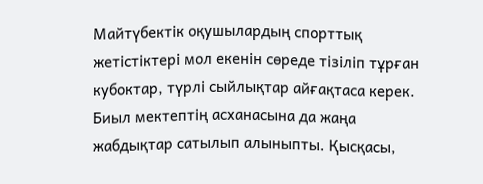Майтүбектік оқушылардың спорттық жетістіктері мол екенін сөреде тізіліп тұрған кубоктар, түрлі сыйлықтар айғақтаса керек.
Биыл мектептің асханасына да жаңа жабдықтар сатылып алыныпты. Қысқасы,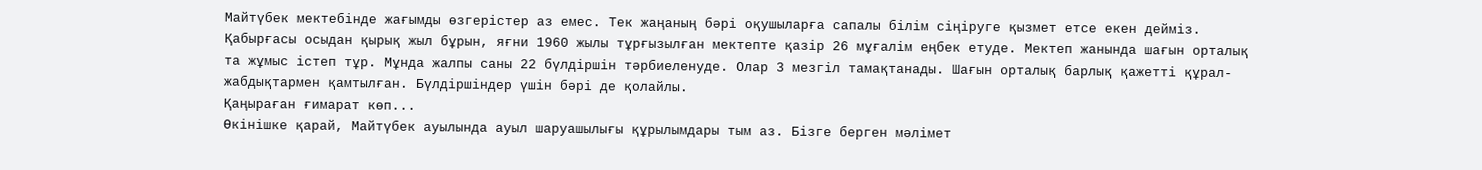Майтүбек мектебінде жағымды өзгерістер аз емес. Тек жаңаның бәрі оқушыларға сапалы білім сіңіруге қызмет етсе екен дейміз.
Қабырғасы осыдан қырық жыл бұрын, яғни 1960 жылы тұрғызылған мектепте қазір 26 мұғалім еңбек етуде. Мектеп жанында шағын орталық та жұмыс істеп тұр. Мұнда жалпы саны 22 бүлдіршін тәрбиеленуде. Олар 3 мезгіл тамақтанады. Шағын орталық барлық қажетті құрал-жабдықтармен қамтылған. Бүлдіршіндер үшін бәрі де қолайлы.
Қаңыраған ғимарат көп...
Өкінішке қарай, Майтүбек ауылында ауыл шаруашылығы құрылымдары тым аз. Бізге берген мәлімет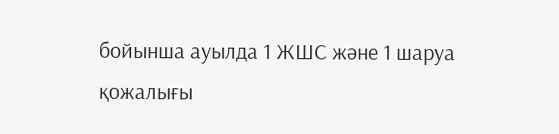бойынша ауылда 1 ЖШС және 1 шаруа қожалығы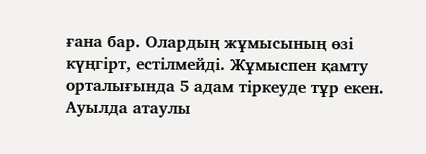ғана бар. Олардың жұмысының өзі күңгірт, естілмейді. Жұмыспен қамту орталығында 5 адам тіркеуде тұр екен. Ауылда атаулы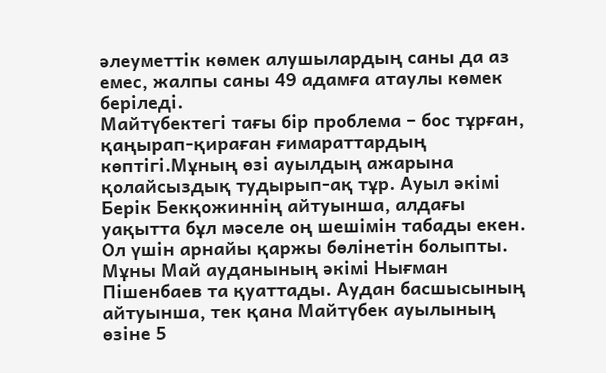әлеуметтік көмек алушылардың саны да аз емес, жалпы саны 49 адамға атаулы көмек беріледі.
Майтүбектегі тағы бір проблема – бос тұрған, қаңырап-қираған ғимараттардың көптігі.Мұның өзі ауылдың ажарына қолайсыздық тудырып-ақ тұр. Ауыл әкімі Берік Бекқожиннің айтуынша, алдағы уақытта бұл мәселе оң шешімін табады екен. Ол үшін арнайы қаржы бөлінетін болыпты. Мұны Май ауданының әкімі Нығман Пішенбаев та қуаттады. Аудан басшысының айтуынша, тек қана Майтүбек ауылының өзіне 5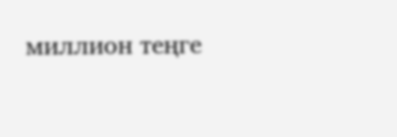миллион теңге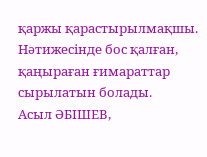қаржы қарастырылмақшы. Нәтижесінде бос қалған, қаңыраған ғимараттар сырылатын болады.
Асыл ӘБІШЕВ,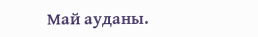Май ауданы.